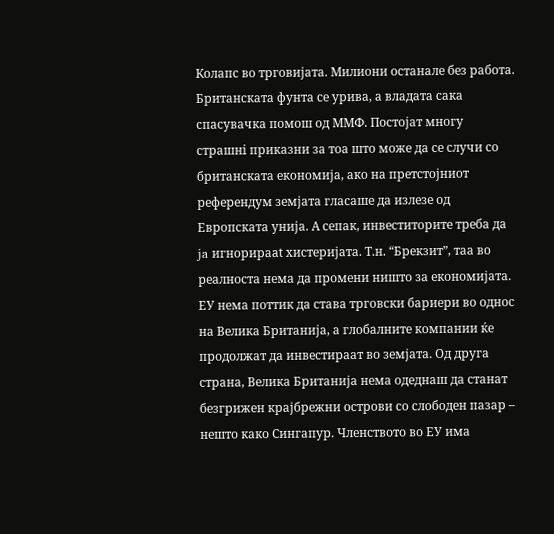Колапс во трговијата. Милиони останале без работа. Британската фунта се урива, а владата сака спасувачка помош од ММФ. Постојат многу страшнi приказни за тоа што може да се случи со британската економија, ако на претстојниот референдум земјата гласаше да излезе од Европската унија. А сепак, инвеститорите треба да ja игнорираat хистеријата. Т.н. “Брекзит”, таа во реалноста нема да промени ништо за економијата.
ЕУ нема поттик да става трговски бариери во однос на Велика Британија, а глобалните компании ќе продолжат да инвестираат во земјата. Од друга страна, Велика Британија нема одеднаш да станат безгрижен крајбрежни острови со слободен пазар – нешто како Сингапур. Членството во ЕУ има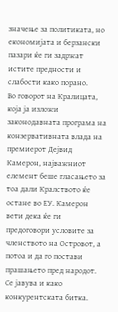значење за политиката, но економијата и берзански пазари ќе ги задржат истите предности и слабости како порано.
Во говорот на Кралицата, која ја изложи законодавната програма на конзервативната влада на премиерот Дејвид Камерон, најважниот елемент беше гласањето за тоа дали Кралството ќе остане во ЕУ. Камерон вети дека ќе ги предоговори условите за членството на Островот, а потоа и да го постави прашањето пред народот.
Се јавува и како конкурентската битка.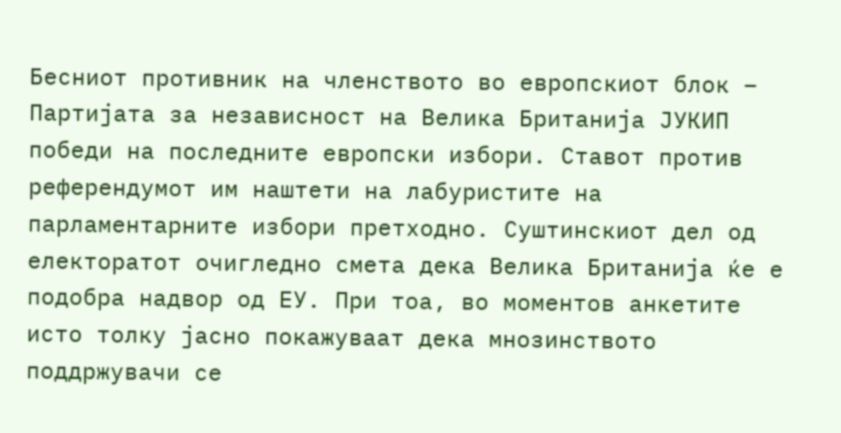Бесниот противник на членството во европскиот блок – Партијата за независност на Велика Британија ЈУКИП победи на последните европски избори. Ставот против референдумот им наштети на лабуристите на парламентарните избори претходно. Суштинскиот дел од електоратот очигледно смета дека Велика Британија ќе е подобра надвор од ЕУ. При тоа, во моментов анкетите исто толку јасно покажуваат дека мнозинството поддржувачи се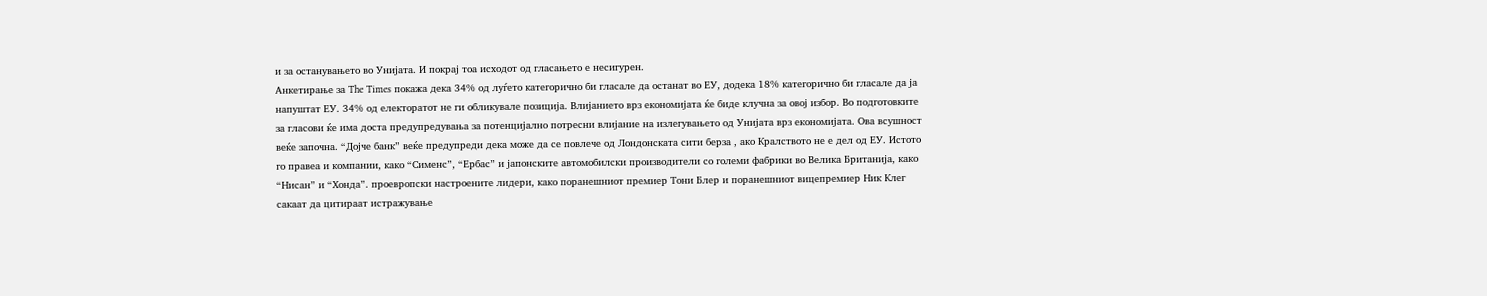и за останувањето во Унијата. И покрај тоа исходот од гласањето е несигурен.
Анкетирање за The Times покажа дека 34% од луѓето категорично би гласале да останат во ЕУ, додека 18% категорично би гласале да ја напуштат ЕУ. 34% од електоратот не ги обликувале позиција. Влијанието врз економијата ќе биде клучна за овој избор. Во подготовките за гласови ќе има доста предупредувања за потенцијално потресни влијание на излегувањето од Унијата врз економијата. Ова всушност веќе започна. “Дојче банк” веќе предупреди дека може да се повлече од Лондонската сити берза , ако Кралството не е дел од ЕУ. Истото го правеа и компании, како “Сименс”, “Ербас” и јапонските автомобилски производители со големи фабрики во Велика Британија, како “Нисан” и “Хонда”. проевропски настроените лидери, како поранешниот премиер Тони Блер и поранешниот вицепремиер Ник Клег сакаат да цитираат истражување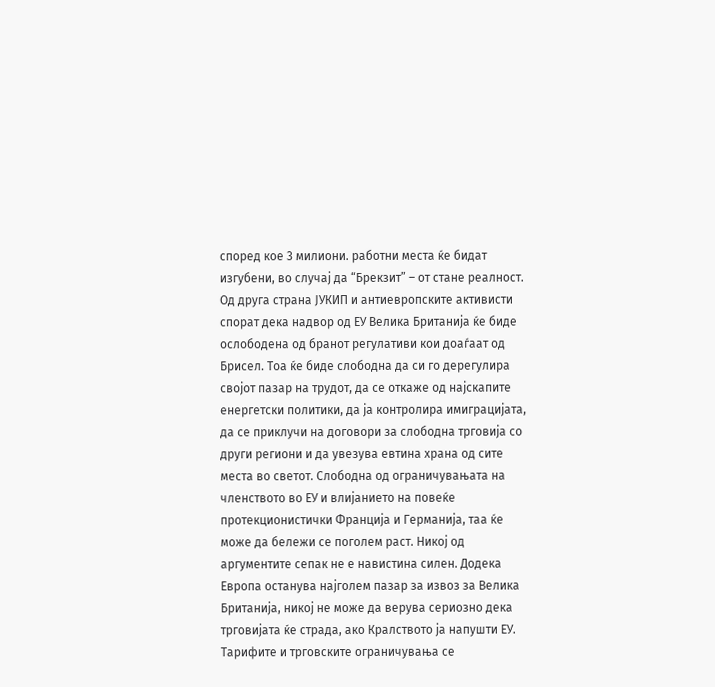според кое 3 милиони. работни места ќе бидат изгубени, во случај да “Брекзит” – от стане реалност.
Од друга страна ЈУКИП и антиевропските активисти спорат дека надвор од ЕУ Велика Британија ќе биде ослободена од бранот регулативи кои доаѓаат од Брисел. Тоа ќе биде слободна да си го дерегулира својот пазар на трудот, да се откаже од најскапите енергетски политики, да ја контролира имиграцијата, да се приклучи на договори за слободна трговија со други региони и да увезува евтина храна од сите места во светот. Слободна од ограничувањата на членството во ЕУ и влијанието на повеќе протекционистички Франција и Германија, таа ќе може да бележи се поголем раст. Никој од аргументите сепак не е навистина силен. Додека Европа останува најголем пазар за извоз за Велика Британија, никој не може да верува сериозно дека трговијата ќе страда, ако Кралството ја напушти ЕУ. Тарифите и трговските ограничувања се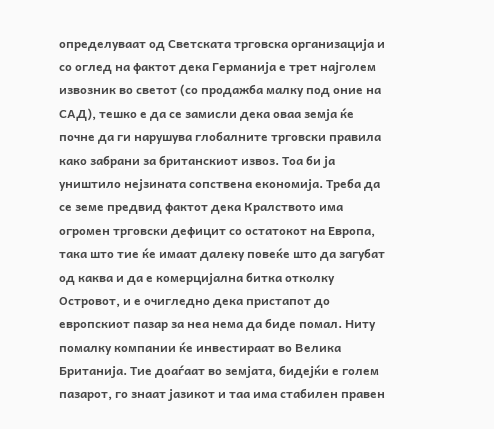определуваат од Светската трговска организација и со оглед на фактот дека Германија е трет најголем извозник во светот (со продажба малку под оние на САД), тешко е да се замисли дека оваа земја ќе почне да ги нарушува глобалните трговски правила како забрани за британскиот извоз. Тоа би ја уништило нејзината сопствена економија. Треба да се земе предвид фактот дека Кралството има огромен трговски дефицит со остатокот на Европа, така што тие ќе имаат далеку повеќе што да загубат од каква и да е комерцијална битка отколку Островот, и е очигледно дека пристапот до европскиот пазар за неа нема да биде помал. Ниту помалку компании ќе инвестираат во Велика Британија. Тие доаѓаат во земјата, бидејќи е голем пазарот, го знаат јазикот и таа има стабилен правен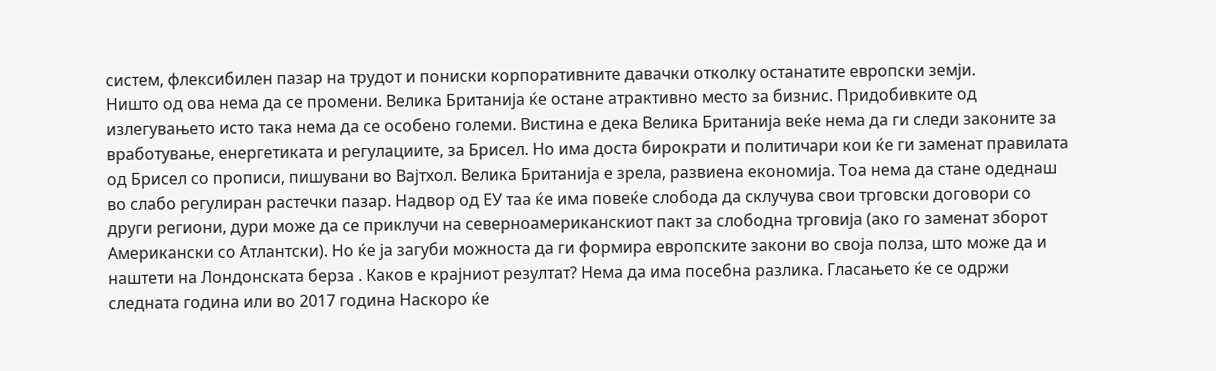систем, флексибилен пазар на трудот и пониски корпоративните давачки отколку останатите европски земји.
Ништо од ова нема да се промени. Велика Британија ќе остане атрактивно место за бизнис. Придобивките од излегувањето исто така нема да се особено големи. Вистина е дека Велика Британија веќе нема да ги следи законите за вработување, енергетиката и регулациите, за Брисел. Но има доста бирократи и политичари кои ќе ги заменат правилата од Брисел со прописи, пишувани во Вајтхол. Велика Британија е зрела, развиена економија. Тоа нема да стане одеднаш во слабо регулиран растечки пазар. Надвор од ЕУ таа ќе има повеќе слобода да склучува свои трговски договори со други региони, дури може да се приклучи на северноамериканскиот пакт за слободна трговија (ако го заменат зборот Американски со Атлантски). Но ќе ја загуби можноста да ги формира европските закони во своја полза, што може да и наштети на Лондонската берза . Каков е крајниот резултат? Нема да има посебна разлика. Гласањето ќе се одржи следната година или во 2017 година Наскоро ќе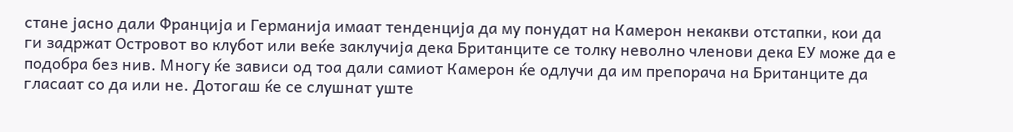стане јасно дали Франција и Германија имаат тенденција да му понудат на Камерон некакви отстапки, кои да ги задржат Островот во клубот или веќе заклучија дека Британците се толку неволно членови дека ЕУ може да е подобра без нив. Многу ќе зависи од тоа дали самиот Камерон ќе одлучи да им препорача на Британците да гласаат со да или не. Дотогаш ќе се слушнат уште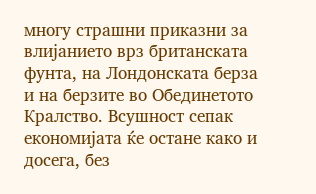многу страшни приказни за влијанието врз британската фунта, на Лондонската берза и на берзите во Обединетото Кралство. Всушност сепак економијата ќе остане како и досега, без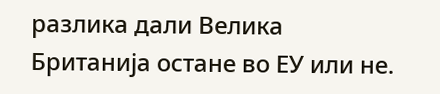разлика дали Велика Британија остане во ЕУ или не.